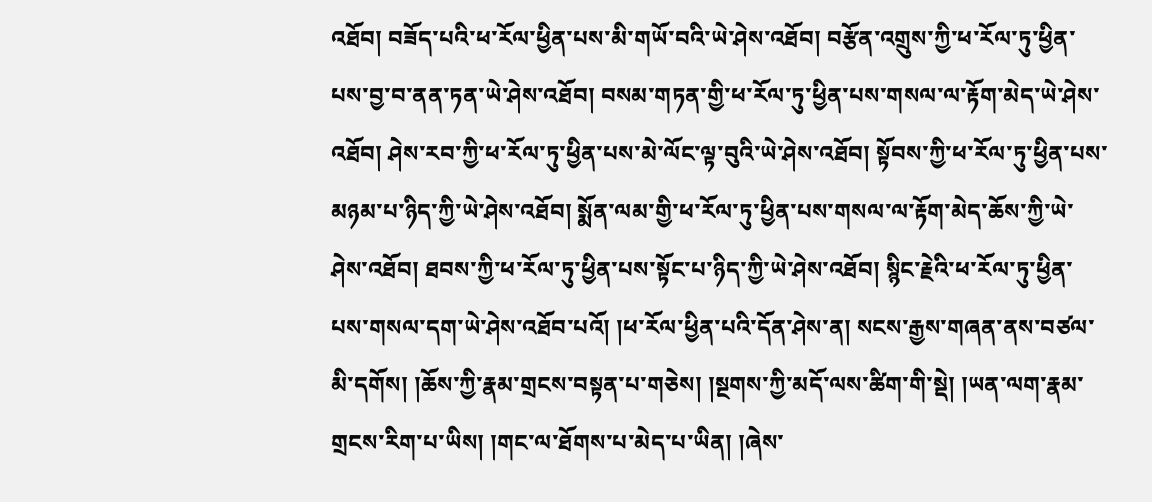འཐོབ། བཟོད་པའི་ཕ་རོལ་ཕྱིན་པས་མི་གཡོ་བའི་ཡེ་ཤེས་འཐོབ། བརྩོན་འགྲུས་ཀྱི་ཕ་རོལ་ཏུ་ཕྱིན་པས་བྱ་བ་ནན་ཏན་ཡེ་ཤེས་འཐོབ། བསམ་གཏན་གྱི་ཕ་རོལ་ཏུ་ཕྱིན་པས་གསལ་ལ་རྟོག་མེད་ཡེ་ཤེས་འཐོབ། ཤེས་རབ་ཀྱི་ཕ་རོལ་ཏུ་ཕྱིན་པས་མེ་ལོང་ལྟ་བུའི་ཡེ་ཤེས་འཐོབ། སྟོབས་ཀྱི་ཕ་རོལ་ཏུ་ཕྱིན་པས་མཉམ་པ་ཉིད་ཀྱི་ཡེ་ཤེས་འཐོབ། སྨོན་ལམ་གྱི་ཕ་རོལ་ཏུ་ཕྱིན་པས་གསལ་ལ་རྟོག་མེད་ཆོས་ཀྱི་ཡེ་ཤེས་འཐོབ། ཐབས་ཀྱི་ཕ་རོལ་ཏུ་ཕྱིན་པས་སྟོང་པ་ཉིད་ཀྱི་ཡེ་ཤེས་འཐོབ། སྙིང་རྗེའི་ཕ་རོལ་ཏུ་ཕྱིན་པས་གསལ་དག་ཡེ་ཤེས་འཐོབ་པའོ། །ཕ་རོལ་ཕྱིན་པའི་དོན་ཤེས་ན། སངས་རྒྱས་གཞན་ནས་བཙལ་མི་དགོས། །ཆོས་ཀྱི་རྣམ་གྲངས་བསྟན་པ་གཅེས། །སྔགས་ཀྱི་མདོ་ལས་ཚིག་གི་སྡེ། །ཡན་ལག་རྣམ་གྲངས་རིག་པ་ཡིས། །གང་ལ་ཐོགས་པ་མེད་པ་ཡིན། །ཞེས་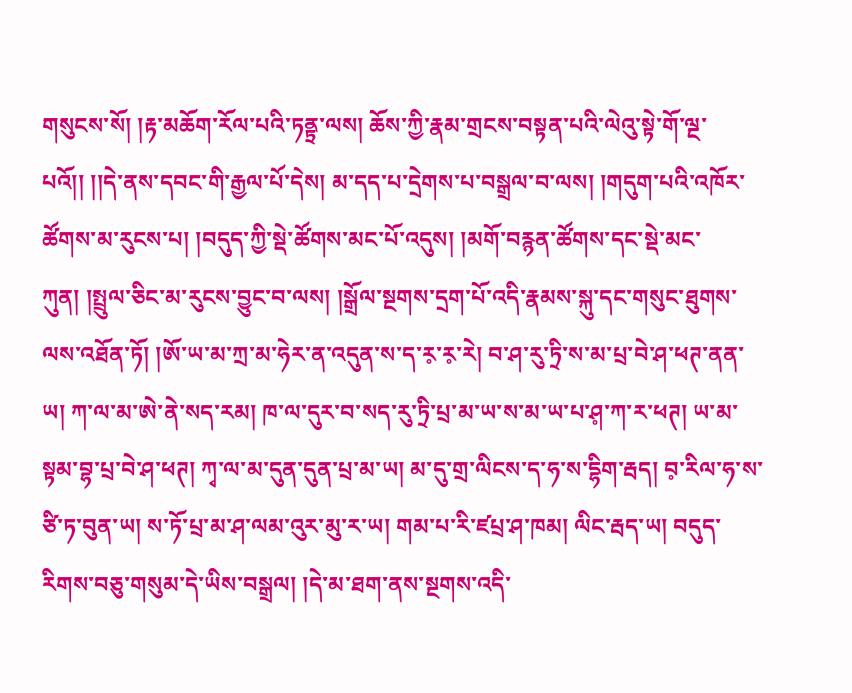གསུངས་སོ། །རྟ་མཆོག་རོལ་པའི་ཏནྟྲ་ལས། ཆོས་ཀྱི་རྣམ་གྲངས་བསྟན་པའི་ལེའུ་སྟེ་གོ་ལྔ་པའོ།། །།དེ་ནས་དབང་གི་རྒྱལ་པོ་དེས། མ་དད་པ་དྲེགས་པ་བསྒྲལ་བ་ལས། །གདུག་པའི་འཁོར་ཚོགས་མ་རུངས་པ། །བདུད་ཀྱི་སྡེ་ཚོགས་མང་པོ་འདུས། །མགོ་བརྙན་ཚོགས་དང་སྡེ་མང་ཀུན། །སྤྲུལ་ཅིང་མ་རུངས་བྱུང་བ་ལས། །སྒྲོལ་སྔགས་དྲག་པོ་འདི་རྣམས་སྐུ་དང་གསུང་ཐུགས་ལས་འཐོན་ཏོ། །ཨོ་ཡ་མ་ཀྲ་མ་ཧེར་ན་འདུན་ས་ད་ར༷་ར༷་རེ། བ་ཤ་རུ་ཏྲི་ས་མ་པྲ་བེ་ཤ་ཕཊ་ནན་ཡ། ཀ་ལ་མ་ཨེ་ནེ་སད་རམ། ཁ་ལ་དུར་བ་སད་རུ་ཏྲི་པྲ་མ་ཡ་ས་མ་ཡ་པ་ཤ༷་ཀ་ར་ཕཊ། ཡ་མ་སྟམ་བྷ་པྲ་བེ་ཤ་ཕཊ། ཀྭ་ལ་མ་དུན་དུན་པྲ་མ་ཡ། མ་དུ་གྲ་ལིངས་ད་ཧ་ས་དྷིག་རྦད། བ༷་རིལ་ཧ་ས་ཙི་ཏ་བུན་ཡ། ས་ཏོ་པྲ་མ་ཤ་ལམ་འུར་མུ་ར་ཡ། གམ་པ་རི་ཛཔྲ་ཤ་ཁམ། ལིང་རྦད་ཡ། བདུད་རིགས་བཅུ་གསུམ་དེ་ཡིས་བསྒྲལ། །དེ་མ་ཐག་ནས་སྔགས་འདི་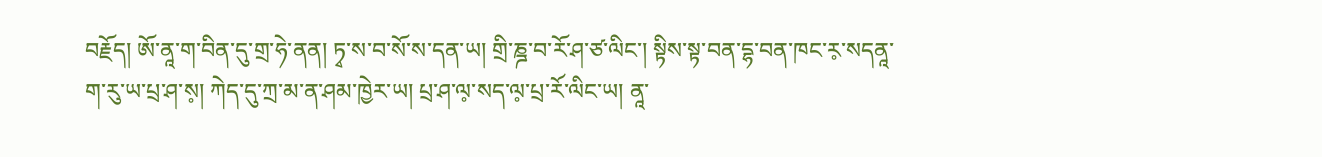བརྗོད། ཨོ་ནཱ་ག་བིན་དུ་གྲ་ཧེ་ནན། ཏྭ་ས་བ་སོ་ས་དན་ཡ། གྲི་ཎྜ་བ་རོ་ཤ་ཙ་ལིང་། སྟིས་སྟ་བན་དྷ་བན་ཁང་ར༷་སདནཱ་ག་རུ་ཡ་པྲ་ཤ་ས༷། ཀེད་དུ་ཀྲ་མ་ན་ཤམ་ཁྱེར་ཡ། པྲ་ཤ་ལ༷་སད་ལ༷་པྲ་རོ་ལིང་ཡ། ནཱ་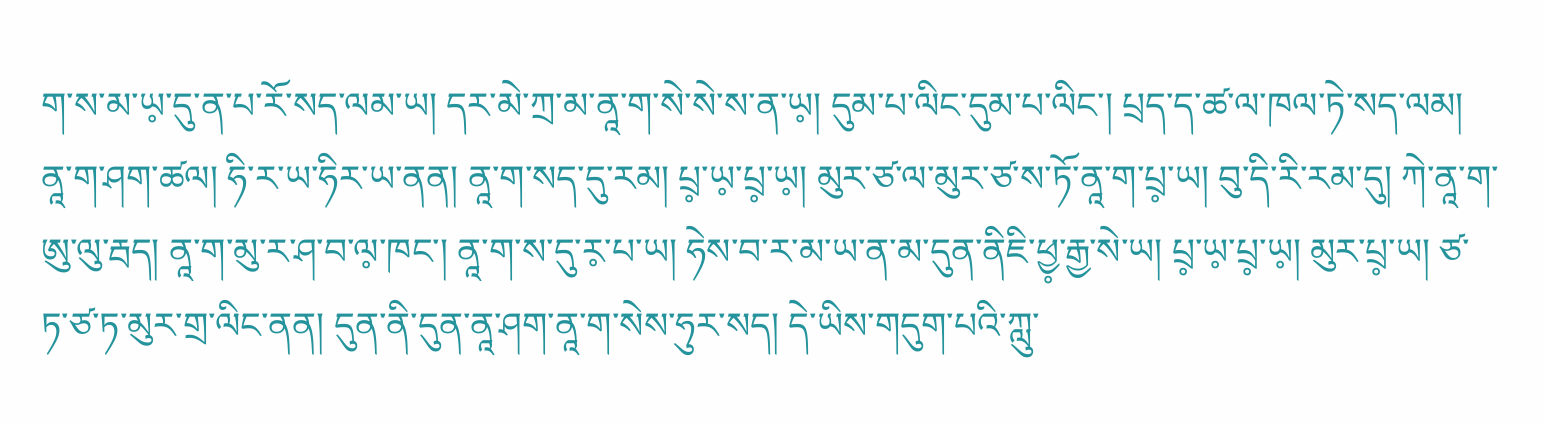ག་ས་མ་ཡ༷་དུ་ན་པ་རོ་སད་ལམ་ཡ། དར་མེ་ཀྲ་མ་ནཱ་ག་སེ་སེ་ས་ན་ཡ༷། དུམ་པ་ལིང་དུམ་པ་ལིང་། པྲད་ད་ཚ་ལ་ཁལ་ཏེ་སད་ལམ། ནཱ་ག་ཤག་ཚལ། ཧི་ར་ཡ་ཧིར་ཡ་ནན། ནཱ་ག་སད་དུ་རམ། པྲ༷་ཡ༷་པྲ༷་ཡ༷། མུར་ཙ་ལ་མུར་ཙ་ས་ཏོ་ནཱ་ག་པྲ༷་ཡ། བུ་དི་རི་རམ་དུ། ཀེ་ནཱ་ག་ཨུ་ལུ་རྦད། ནཱ་ག་མུ་ར་ཤ་བ་ལ༷་ཁང་། ནཱ་ག་ས་དུ་ར༷་པ་ཡ། ཧེས་བ་ར་མ་ཡ་ན་མ་དུན་ནིཇི་ཕྱ༷་རྒྱ་སེ་ཡ། པྲ༷་ཡ༷་པྲ༷་ཡ༷། མུར་པྲ༷་ཡ། ཙ་ཏ་ཙ་ཏ་མུར་གྲ་ལིང་ནན། དུན་ནི་དུན་ནཱ་ཤག་ནཱ་ག་སེས་ཧུར་སད། དེ་ཡིས་གདུག་པའི་ཀླུ་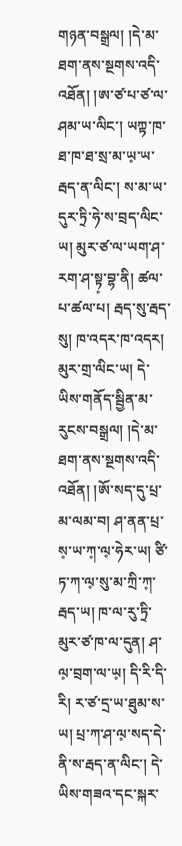གཉན་བསྒྲལ། །དེ་མ་ཐག་ནས་སྔགས་འདི་འཐོན། །ཨ་ཙ་པ་ཙ་ལ་ཤམ་ཡ་ལིང་། ཡཀྟ་ཁ་ཐ་ཁ་ཐ་སྲ་མ་ཡ༷་ཡ་རྦད་ན་ལིང་། ས་མ་ཡ་དུར་ཏྲི་ཧེ་ས་བྲད་ལིང་ཡ། མུར་ཙ་ལ་ཡག་ཤ་རག་ཤ་སྟ༷་བྷ་ནི། ཚལ་པ་ཚལ་པ། རྦད་སུ་རྦད་སུ། ཁ་འདར་ཁ་འདར། མུར་གྲ་ལིང་ཡ། དེ་ཡིས་གནོད་སྦྱིན་མ་རུངས་བསྒྲལ། །དེ་མ་ཐག་ནས་སྔགས་འདི་འཐོན། །ཨོ་སད་དུ་པྲ་མ་ལམ་བ། ཤ་ནན་པྲ་ས༷་ཡ་ཀ༷་ལ༷་ཧེར་ཡ། ཙི་ཏ་ཀ་ལ༷་སུ་མ་ཀྲི་ཀ༷་རྦད་ཡ། ཁ་ལ་རུ་ཏྲི་མུར་ཙ་ཁ་ལ་དུན། ཤ་ལ༷་བྲག་ལ་ཡ༷། དི་རི་དི་རི། ར་ཙ་དྲ་ཡ་ཐུམ་ས་ཡ། པྲ་ཀ་ཤ་ལ༷་སད་དེ་ནི་ས་རྦད་ན་ལིང་། དེ་ཡིས་གཟའ་དང་སྐར་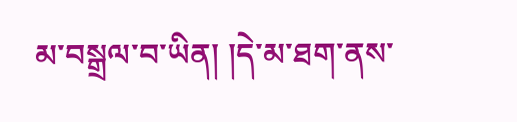མ་བསྒྲལ་བ་ཡིན། །དེ་མ་ཐག་ནས་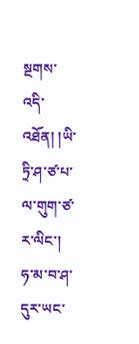སྔགས་འདི་འཐོན། །ཡི་ཏྲི་ཤ་ཙ་པ་ལ་གུག་ཙ་ར་ལིང་། ཧ་མ་བ་ཤ་དུར་ཡང་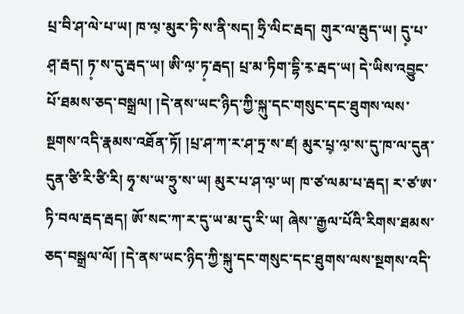པྲ་བི་ཤ་ལེ་པ་ཡ། ཁ་ལ༷་མུར་ཏི་ས་ནི་སད། ཧྲི་ལིང་རྦད། གུར་ལ་རྦུད་ཡ། དུ༷་པ་ཤ༷་རྦད། ཏ༷་ས་དུ་རྦད་ཡ། ཨི་ལ༷་ཏ༷་རྦད། པྲ་མ་ཏིག་དྷི་ར༷་རྦད་ཡ། དེ་ཡིས་འབྱུང་པོ་ཐམས་ཅད་བསྒྲལ། །དེ་ནས་ཡང་ཉིད་ཀྱི་སྐུ་དང་གསུང་དང་ཐུགས་ལས་སྔགས་འདི་རྣམས་འཐོན་ཏོ། །པྲ་ཤ་ཀ་ར་ཤ་ཏྲ་ས་ཛ། མུར་པྲ༷་ལ༷་ས་དུ་ཁ་ལ་དུན་དུན་ཙི་རི་ཙི་རི། ཧྭ་ས་ཡ་ཧྲུ་ས་ཡ། མུར་པ་ཤ་ལ༷་ཡ། ཁ་ཙ་ལམ་པ་རྦད། ར་ཙ་ཨ་ཏི་བལ་རྦད་རྦད། ཨོ་སང་ཀ་ར་དུ་ཡ་མ་དུ་རི་ཡ། ཞེས་་རྒྱལ་པོའི་རིགས་ཐམས་ཅད་བསྒྲལ་ལོ། །དེ་ནས་ཡང་ཉིད་ཀྱི་སྐུ་དང་གསུང་དང་ཐུགས་ལས་སྔགས་འདི་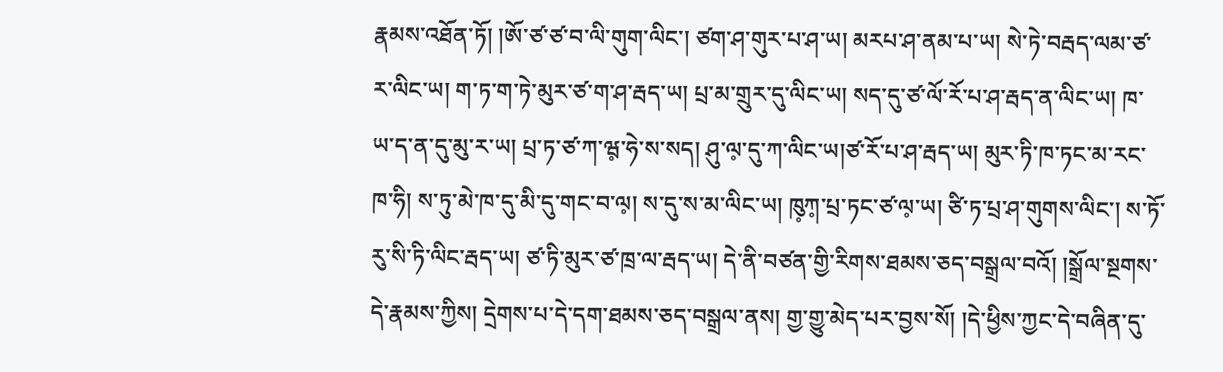རྣམས་འཐོན་ཏོ། །ཨོ་ཙ་ཙ་བ་ལི་གུག་ལིང་། ཙག་ཤ་གུར་པ་ཤ་ཡ། མརཔ་ཤ་ནམ་པ་ཡ། སེ་ཏེ་བརྦད་ལམ་ཙ་ར་ལིང་ཡ། ག་ཏ་ག་ཏེ་མུར་ཙ་ག་ཤ་རྦད་ཡ། པྲ་མ་གྲུར་དུ་ལིང་ཡ། སད་དུ་ཙ་ལོ་རོ་པ་ཤ་རྦད་ན་ལིང་ཡ། ཁ་ཡ་ད་ན་དུ་མུ་ར་ཡ། པྲ་ཏ་ཙ་ཀ་ཝ༷་ཧེ་ས་སད། ཤུ་ལ༷་དུ་ཀ་ལིང་ཡ།ཙ་རོ་པ་ཤ་རྦད་ཡ། མུར་ཏི་ཁ་ཏང་མ་རང་ཁ་ཧི། ས་ཏུ་མེ་ཁ་དུ་མི་དུ་གང་བ་ལ༷། ས་དུ་ས་མ་ལིང་ཡ། ཁུ༷ཀ༷་པྲ་ཏང་ཙ་ལ༷་ཡ། ཙི་ཏ་པྲ་ཤ་གུགས་ལིང་། ས་ཏོ་རུ་སི་ཏི་ལིང་རྦད་ཡ། ཙ་ཏི་མུར་ཙ་ཁྲ་ལ་རྦད་ཡ། དེ་ནི་བཙན་གྱི་རིགས་ཐམས་ཅད་བསྒྲལ་བའོ། །སྒྲོལ་སྔགས་དེ་རྣམས་ཀྱིས། དྲེགས་པ་དེ་དག་ཐམས་ཅད་བསྒྲལ་ནས། གྱ་གྱུ་མེད་པར་བྱས་སོ། །དེ་ཕྱིས་ཀྱང་དེ་བཞིན་དུ་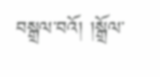བསྒྲལ་བའོ། །སྒྲོལ་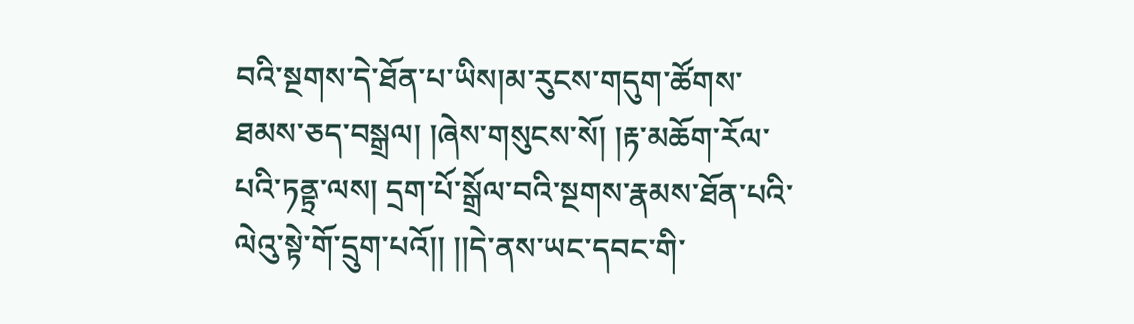བའི་སྔགས་དེ་ཐོན་པ་ཡིས།མ་རུངས་གདུག་ཚོགས་ཐམས་ཅད་བསྒྲལ། །ཞེས་གསུངས་སོ། །རྟ་མཆོག་རོལ་པའི་ཏནྟྲ་ལས། དྲག་པོ་སྒྲོལ་བའི་སྔགས་རྣམས་ཐོན་པའི་ལེའུ་སྟེ་གོ་དྲུག་པའོ།། །།དེ་ནས་ཡང་དབང་གི་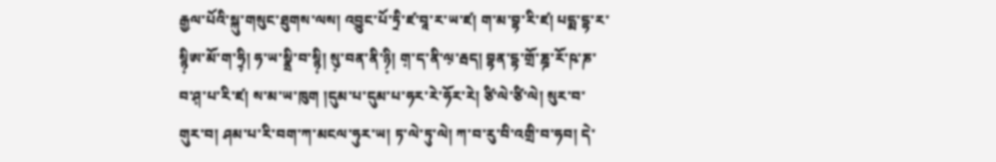རྒྱལ་པོའི་སྐུ་གསུང་ཐུགས་ལས། འབྱུང་པོ་ཏྲི་ཛ་བཱ་ར་ཡ་ཛ། ག་མ་བྷ་རི་ཛ། པདྨ་དྷ་ར་སྙི༷ཨ་མོ་ག་ཧྲི༷། ཧ་ཡ་སྣྲི་བ་སྙི༷། སུ༷་བན་ནི་ཉི༷། ག༷་ད་ནི་ལ༷་རྦད། བྷན་དྷ་གྲོ་ཎྜ་རོ་ཥ་ཎ་བ་ཤ༷་པ་རི་ཛ། ས་མ་ཡ་ཁུག །དུམ་པ་དུམ་པ་ཧར་རེ་ཧོར་རེ། ཙི་ལེ་ཙི་ལེ། སུར་བ་གུར་བ། ཤམ་པ་རི་བག་ཀ་མངལ་ཧུར་ཡ། ཏ་ལེ་ཏུ་ལེ། ཀ་བ་རུ་བི་འགྲི་བ་ཧབ། དེ་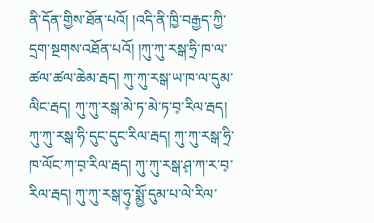ནི་དོན་གྱིས་ཐོན་པའོ། །འདི་ནི་ཁྱི་བརྒྱད་ཀྱི་དྲག་སྔགས་འཐོན་པའོ། །ཀུ་ཀུ་རསྒ་ཧྲི་ཁ་ལ་ཚལ་ཚལ་ཆེམ་རྦད། ཀུ་ཀུ་རསྒ་ཡ་ཁ་ལ་དུམ་ལིང་རྦད། ཀུ་ཀུ་རསྒ་མེ་ཏ་མེ་ཏ་བ༷་རིལ་རྦད། ཀུ་ཀུ་རསྒ་ཧི་དུང་དུང་རིལ་རྦད། ཀུ་ཀུ་རསྒ་ཧྲི་ཁ་ལོང་ཀ་བ༷་རིལ་རྦད། ཀུ་ཀུ་རསྒ་ཤ༷་ཀ་ར་བ༷་རིལ་རྦད། ཀུ་ཀུ་རསྒ་ཧུ༷་སྨྱོ་དུམ་པ་ལེ་རིལ་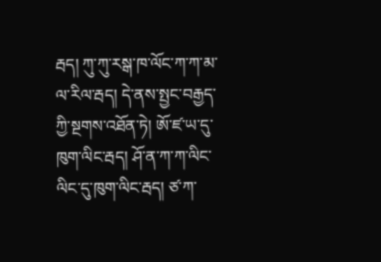རྦད། ཀུ་ཀུ་རསྒ་ཁ་ལོང་ཀ་ཀ་མ་ལ་རིལ་རྦད། དེ་ནས་སྤྱང་བརྒྱད་ཀྱི་སྔགས་འཐོན་ཏེ། ཨོ་ཛ་ཡ་དུ་ཁུག་ལིང་རྦད། ཤོ་ན་ཀ་ཀ་ལིང་ལིང་དུ་ཁུག་ལིང་རྦད། ཙ་ཀ་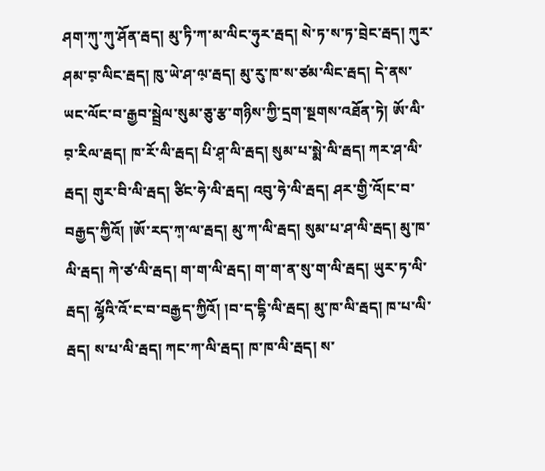ཤག་ཀུ་ཀུ་ཤོན་རྦད། མུ་ཏི་ཀ་མ་ལིང་ཧུར་རྦད། སེ་ཏ་ས་ཏ་བྲེང་རྦད། ཀུར་ཤམ་བ༷་ལིང་རྦད། ཁུ་ཡེ་ཤ་ལ༷་རྦད། མུ་རུ་ཁ་ས་ཙམ་ལིང་རྦད། དེ་ནས་ཡང་ལོང་བ་རྒྱབ་སྦྲེལ་སུམ་ཅུ་རྩ་གཉིས་ཀྱི་དྲག་སྔགས་འཐོན་ཏེ། ཨོ་ལི་བ༷་རིལ་རྦད། ཁ་རོ་ལི་རྦད། པི་ཤ༷་ལི་རྦད། སུམ་པ་སྨེ་ལི་རྦད། ཀར་ཤ་ལི་རྦད། གུར་བི་ལི་རྦད། ཙིང་ཧེ་ལི་རྦད། འབུ་ཧེ་ལི་རྦད། ཤར་གྱི་འོ།ང་བ་བརྒྱད་ཀྱིའོ། །ཨོ་རད་ཀ༷་ལ་རྦད། མུ་ཀ་ལི་རྦད། སུམ་པ་ཤ་ལི་རྦད། མུ་ཁ་ལི་རྦད། ཀེ་ཙ་ལི་རྦད། ག་ག་ལི་རྦད། ག་ག་ན་སུ་ག་ལི་རྦད། ཡུར་ཏ་ལི་རྦད། ལྷོའི་འོ་ང་བ་བརྒྱད་ཀྱིའོ། །བ་ད་དྷི་ལི་རྦད། མུ་ཁ་ལི་རྦད། ཁ་པ་ལི་རྦད། ས་པ་ལི་རྦད། ཀང་ཀ་ལི་རྦད། ཁ་ཁ་ལི་རྦད། ས་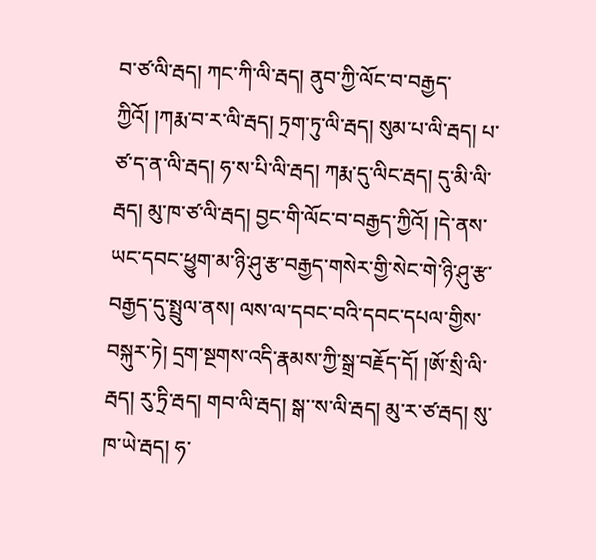བ་ཙ་ལི་རྦད། ཀང་ཀི་ལི་རྦད། ནུབ་ཀྱི་ལོང་བ་བརྒྱད་ཀྱིའོ། །ཀརྨ་བ་ར་ལི་རྦད། ཏྲག་ཏུ་ལི་རྦད། སུམ་པ་ལི་རྦད། པ་ཙ་ད་ན་ལི་རྦད། ཧ་ས་པི་ལི་རྦད། ཀརྨ་དུ་ལིང་རྦད། དུ་མི་ལི་རྦད། མུ་ཁ་ཙ་ལི་རྦད། བྱང་གི་ལོང་བ་བརྒྱད་ཀྱིའོ། །དེ་ནས་ཡང་དབང་ཕྱུག་མ་ཉི་ཤུ་རྩ་བརྒྱད་གསེར་གྱི་སེང་གེ་ཉི་ཤུ་རྩ་བརྒྱད་དུ་སྤྲུལ་ནས། ལས་ལ་དབང་བའི་དབང་དཔལ་གྱིས་བསྐུར་ཏེ། དྲག་སྔགས་འདི་རྣམས་ཀྱི་སྒྲ་བརྗོད་དོ། །ཨོ་སྲི་ལི་རྦད། རུ་ཏྲི་རྦད། གབ་ལི་རྦད། སྒ་་ས་ལི་རྦད། མུ་ར་ཙ་རྦད། སུ་ཁ་ཡེ་རྦད། ཧ་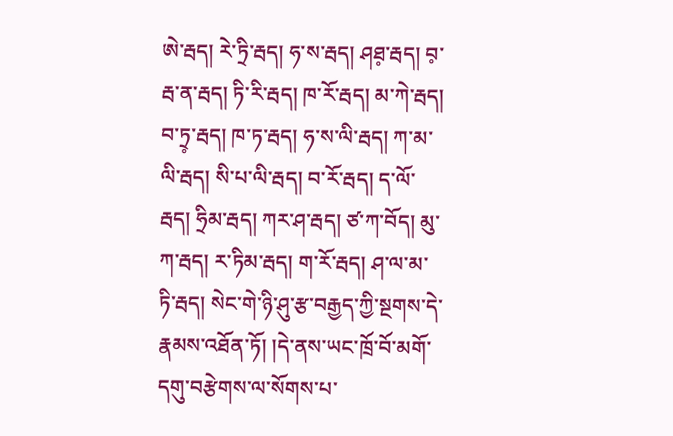ཨེ་རྦད། རེ་ཏྲི་རྦད། ཧ་ས་རྦད། ཤཐ༷་རྦད། བ༷་རྦ་ན་རྦད། ཏི་རི་རྦད། ཁ་རོ་རྦད། མ་ཀེ་རྦད། བ་ཏྲ༷་རྦད། ཁ་ཏ་རྦད། ཧ་ས་ལི་རྦད། ཀ་མ་ལི་རྦད། སི་པ་ལི་རྦད། བ་རོ་རྦད། ད་ལོ་རྦད། ཧྲིམ་རྦད། ཀར་ཤ་རྦད། ཙ་ཀ་བོད། མུ་ཀ་རྦད། ར་ཏིམ་རྦད། ག་རོ་རྦད། ཤ་ལ་མ་ཏི་རྦད། སེང་གེ་ཉི་ཤུ་རྩ་བརྒྱད་ཀྱི་སྔགས་དེ་རྣམས་འཐོན་ཏོ། །དེ་ནས་ཡང་ཁྲོ་བོ་མགོ་དགུ་བརྩེགས་ལ་སོགས་པ་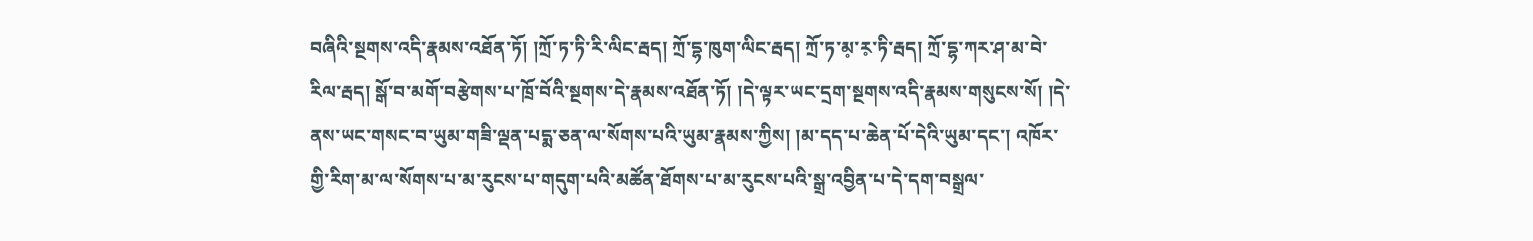བཞིའི་སྔགས་འདི་རྣམས་འཐོན་ཏོ། །ཀྲོ་ཏ་ཏི་རི་ལིང་རྦད། ཀྲོ་དྷ་ཁུག་ལིང་རྦད། ཀྲོ་ཏ་མ༷་ར༷་ཏི་རྦད། ཀྲོ་དྷ་ཀར་ཤ་མ་བེ་རིལ་རྦད། སྒོ་བ་མགོ་བརྩེགས་པ་ཁྲོ་བོའི་སྔགས་དེ་རྣམས་འཐོན་ཏོ། །དེ་ལྟར་ཡང་དྲག་སྔགས་འདི་རྣམས་གསུངས་སོ། །དེ་ནས་ཡང་གསང་བ་ཡུམ་གཟི་ལྡན་པདྨ་ཅན་ལ་སོགས་པའི་ཡུམ་རྣམས་ཀྱིས། །མ་དད་པ་ཆེན་པོ་དེའི་ཡུམ་དང་། འཁོར་གྱི་རིག་མ་ལ་སོགས་པ་མ་རུངས་པ་གདུག་པའི་མཚོན་ཐོགས་པ་མ་རུངས་པའི་སྒྲ་འབྱིན་པ་དེ་དག་བསྒྲལ་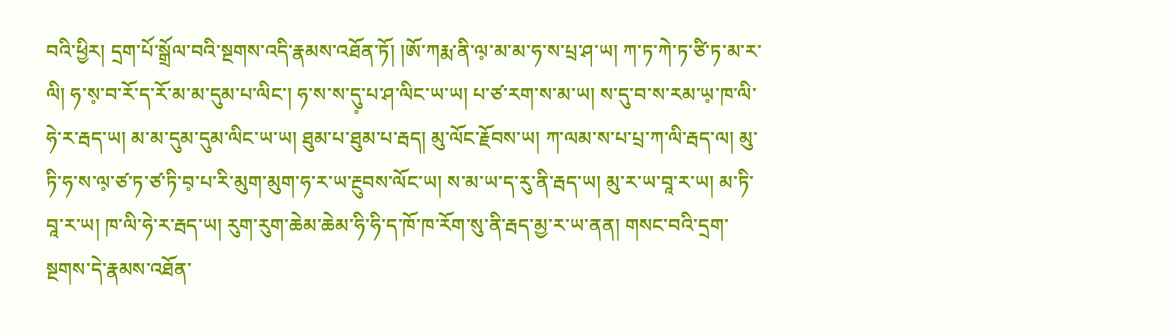བའི་ཕྱིར། དྲག་པོ་སྒྲོལ་བའི་སྔགས་འདི་རྣམས་འཐོན་ཏོ། །ཨོ་ཀརྨ་ནི་ལ༷་མ་མ་ཧ་ས་པྲ་ཤ་ཡ། ཀ་ཏ་ཀེ་ཏ་ཙི་ཏ་མ་ར་ལི། ཧ་ས༷་བ་རོ་ད་རོ་མ་མ་དུམ་པ་ལིང་། ཧ་ས་ས་དུ༷་པ་ཤ་ལིང་ཡ་ཡ། པ་ཙ་རག་ས་མ་ཡ། ས་དུ་བ་ས་རམ་ཡ༷་ཁ་ལི་ཧེ་ར་རྦད་ཡ། མ་མ་དུམ་དུམ་ལིང་ཡ་ཡ། ཐུམ་པ་ཐུམ་པ་རྦད། མུ་ལོང་རྗོབས་ཡ། ཀ་ལམ་ས་པ་པྲ་ཀ་ལི་རྦད་ལ། མུ་ཏི་ཧ་ས་ལ༷་ཙ་ཏ་ཙ་ཏི་བ༷་པ་རི་མུག་མུག་ཧ་ར་ཡ་རྔུབས་ལོང་ཡ། ས་མ་ཡ་ད་རུ་ནི་རྦད་ཡ། མུ་ར་ཡ་བཱ་ར་ཡ། མ་ཏི་བཱ་ར་ཡ། ཁ་ལི་ཧེ་ར་རྦད་ཡ། རུག་རུག་ཆེམ་ཆེམ་ཧི་ཧི་ད་ཁོ་ཁ་རོག་སུ་ནི་རྦད་མྱ་ར་ཡ་ནན། གསང་བའི་དྲག་སྔགས་དེ་རྣམས་འཐོན་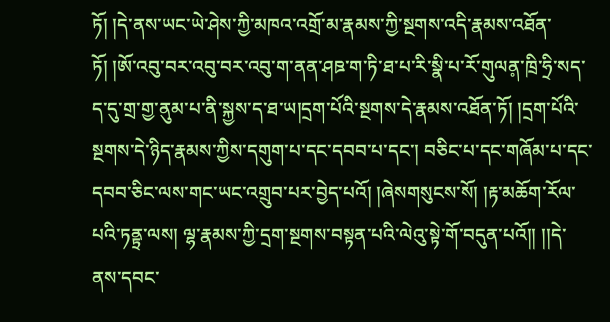ཏོ། །དེ་ནས་ཡང་ཡེ་ཤེས་ཀྱི་མཁའ་འགྲོ་མ་རྣམས་ཀྱི་སྔགས་འདི་རྣམས་འཐོན་ཏོ། །ཨོ་འབུ་བར་འབུ་བར་འབུ་ག་ནན་ཤཋ་ག་ཏི་ཐ་པ་རི་སྣི་པ་རོ་གུལན༷་ཁྲི་ཧྲི་སད་ད་དུ་གྲ་གྱ་ནུམ་པ་ནི་སྐྱས་ད་ཐ་ཡ།དྲག་པོའི་སྔགས་དེ་རྣམས་འཐོན་ཏོ། །དྲག་པོའི་སྔགས་དེ་ཉིད་རྣམས་ཀྱིས་དགུག་པ་དང་དབབ་པ་དང་། བཅིང་པ་དང་གཞོམ་པ་དང་དབབ་ཅིང་ལས་གང་ཡང་འགྲུབ་པར་བྱེད་པའོ། །ཞེསགསུངས་སོ། །རྟ་མཆོག་རོལ་པའི་ཏནྟྲ་ལས། ལྷ་རྣམས་ཀྱི་དྲག་སྔགས་བསྟན་པའི་ལེའུ་སྟེ་གོ་བདུན་པའོ།། །།དེ་ནས་དབང་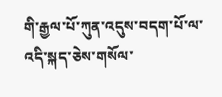གི་རྒྱལ་པོ་ཀུན་འདུས་བདག་པོ་ལ་འདི་སྐད་ཅེས་གསོལ་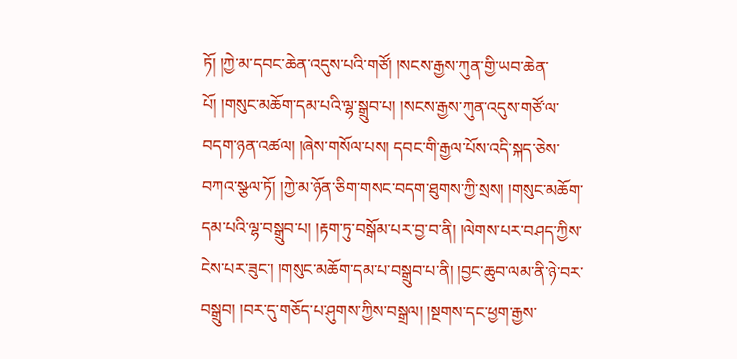ཏོ། །ཀྱེ་མ་དབང་ཆེན་འདུས་པའི་གཙོ། །སངས་རྒྱས་ཀུན་གྱི་ཡབ་ཆེན་པོ། །གསུང་མཆོག་དམ་པའི་ལྷ་སྒྲུབ་པ། །སངས་རྒྱས་ཀུན་འདུས་གཙོ་ལ་བདག་ཉན་འཚལ། །ཞེས་གསོལ་པས། དབང་གི་རྒྱལ་པོས་འདི་སྐད་ཅེས་བཀའ་སྩལ་ཏོ། །ཀྱེ་མ་ཉོན་ཅིག་གསང་བདག་ཐུགས་ཀྱི་སྲས། །གསུང་མཆོག་དམ་པའི་ལྷ་བསྒྲུབ་པ། །རྟག་ཏུ་བསྒོམ་པར་བྱ་བ་ནི། །ལེགས་པར་བཤད་ཀྱིས་ངེས་པར་ཟུང་། །གསུང་མཆོག་དམ་པ་བསྒྲུབ་པ་ནི། །བྱང་ཆུབ་ལམ་ནི་ཉེ་བར་བསྒྲུབ། །བར་དུ་གཅོད་པ་ཤུགས་ཀྱིས་བསྒྲལ། །སྔགས་དང་ཕྱག་རྒྱས་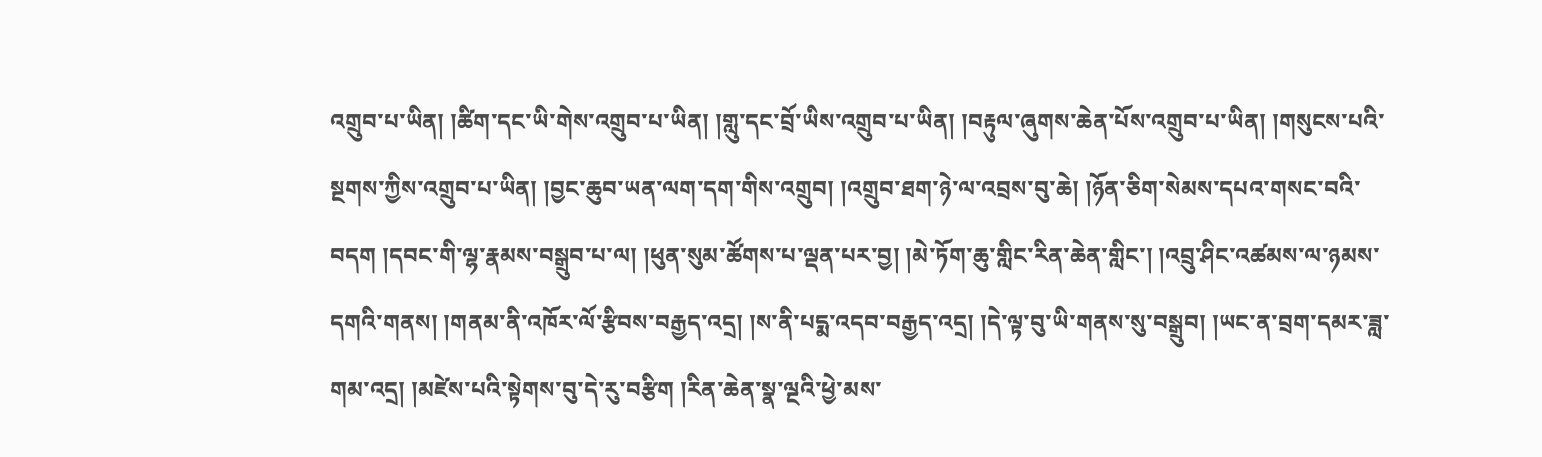འགྲུབ་པ་ཡིན། །ཚིག་དང་ཡི་གེས་འགྲུབ་པ་ཡིན། །གླུ་དང་བྲོ་ཡིས་འགྲུབ་པ་ཡིན། །བརྟུལ་ཞུགས་ཆེན་པོས་འགྲུབ་པ་ཡིན། །གསུངས་པའི་སྔགས་ཀྱིས་འགྲུབ་པ་ཡིན། །བྱང་ཆུབ་ཡན་ལག་དག་གིས་འགྲུབ། །འགྲུབ་ཐག་ཉེ་ལ་འབྲས་བུ་ཆེ། །ཉོན་ཅིག་སེམས་དཔའ་གསང་བའི་བདག །དབང་གི་ལྷ་རྣམས་བསྒྲུབ་པ་ལ། །ཕུན་སུམ་ཚོགས་པ་ལྡན་པར་བྱ། །མེ་ཏོག་ཆུ་གླིང་རིན་ཆེན་གླིང་། །འབྲུ་ཤིང་འཚམས་ལ་ཉམས་དགའི་གནས། །གནམ་ནི་འཁོར་ལོ་རྩིབས་བརྒྱད་འདྲ། །ས་ནི་པདྨ་འདབ་བརྒྱད་འདྲ། །དེ་ལྟ་བུ་ཡི་གནས་སུ་བསྒྲུབ། །ཡང་ན་བྲག་དམར་ཟླ་གམ་འདྲ། །མཛེས་པའི་སྟེགས་བུ་དེ་རུ་བརྩིག །རིན་ཆེན་སྣ་ལྔའི་ཕྱེ་མས་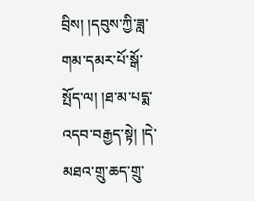བྲིས། །དབུས་ཀྱི་ཟླ་གམ་དམར་པོ་སྒོ་སྤོད་ལ། །ཐ་མ་པདྨ་འདབ་བརྒྱད་སྟེ། །དེ་མཐའ་གྲུ་ཆད་གྲུ་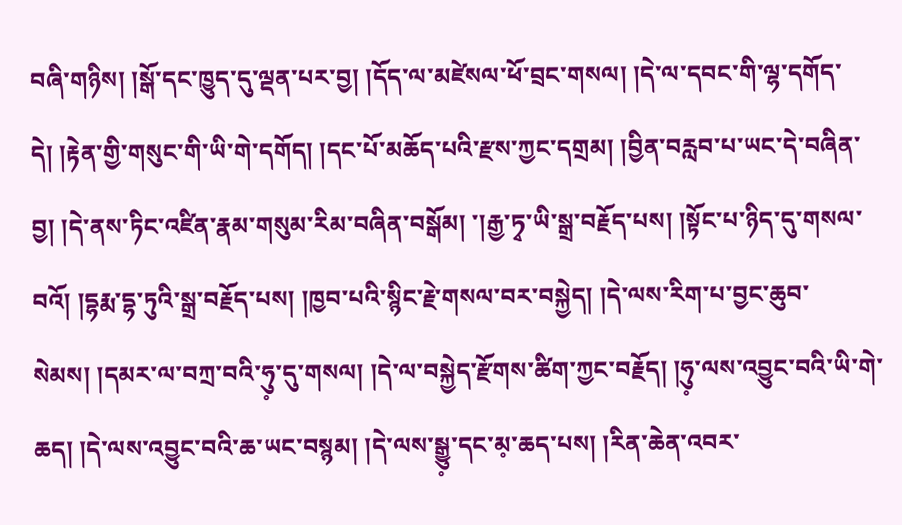བཞི་གཉིས། །སྒོ་དང་ཁྱུད་དུ་ལྡན་པར་བྱ། །དོད་ལ་མཛེསལ་ཕོ་བྲང་གསལ། །དེ་ལ་དབང་གི་ལྷ་དགོད་དེ། །རྟེན་གྱི་གསུང་གི་ཡི་གེ་དགོད། །དང་པོ་མཆོད་པའི་རྫས་ཀྱང་དགྲམ། །བྱིན་བརླབ་པ་ཡང་དེ་བཞིན་བྱ། །དེ་ནས་ཏིང་འཛིན་རྣམ་གསུམ་རིམ་བཞིན་བསྒོམ། ་།རྒྱ་ཏྭ་ཡི་སྒྲ་བརྗོད་པས། །སྟོང་པ་ཉིད་དུ་གསལ་བའོ། །དྷརྨ་དྷ་ཏུའི་སྒྲ་བརྗོད་པས། །ཁྱབ་པའི་སྙིང་རྗེ་གསལ་བར་བསྐྱེད། །དེ་ལས་རིག་པ་བྱང་ཆུབ་སེམས། །དམར་ལ་བཀྲ་བའི་ཧུ༷་དུ་གསལ། །དེ་ལ་བསྐྱེད་རྫོགས་ཚིག་ཀྱང་བརྗོད། །ཧུ༷་ལས་འབྱུང་བའི་ཡི་གེ་ཆད། །དེ་ལས་འབྱུང་བའི་ཆ་ཡང་བསྙམ། །དེ་ལས་སྒྱུ༷་དང་མ༷་ཆད་པས། །རིན་ཆེན་འབར་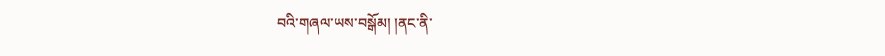བའི་གཞལ་ཡས་བསྒོམ། །ནང་ནི་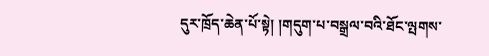དུར་ཁྲོད་ཆེན་པོ་སྟེ། །གདུག་པ་བསྒྲལ་བའི་ཐོང་ལྤགས་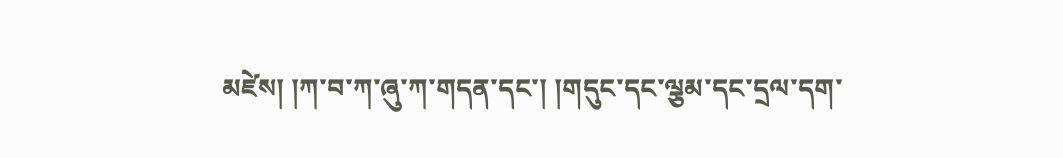མཛེས། །ཀ་བ་ཀ་ཞུ་ཀ་གདན་དང་། །གདུང་དང་ལྕམ་དང་དྲལ་དག་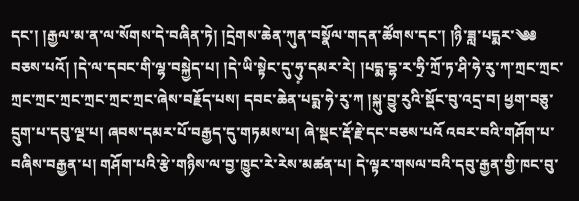དང་། །རྒྱལ་མ་ན་ལ་སོགས་དེ་བཞིན་ཏེ། །དྲེགས་ཆེན་ཀུན་བསྣོལ་གདན་ཚོགས་དང་། །ཉི་ཟླ་པདྨར་༄༅ བཅས་པའོ། །དེ་ལ་དབང་གི་ལྷ་བསྐྱེད་པ། །དེ་ཡི་སྟེང་དུ་ཧུ༷་དམར་རེ། །པདྨ་དྷ་ར་ཧྲི་ཀྲོ་ཏ་ཤི་ཧེ་རུ་ཀ་ཀྲང་ཀྲང་ཀྲང་ཀྲང་ཀྲང་ཀྲང་ཀྲང་ཀྲང་ཞེས་བརྗོད་པས། དབང་ཆེན་པདྨ་ཧེ་རུ་ཀ །སྐུ་བྱུ་རུའི་སྡོང་བུ་འདྲ་བ། ཕྱག་བཅུ་དྲུག་པ་དབུ་ལྔ་པ། ཞབས་དམར་པོ་བརྒྱད་དུ་གཏམས་པ། ཞེ་སྡང་རྡོ་རྗེ་དང་བཅས་པའོ འབར་བའི་གཤོག་པ་བཞིས་བརྒྱན་པ། གཤོག་པའི་རྩེ་གཉིས་ལ་བྱ་ཁྱུང་རེ་རེས་མཚན་པ། དེ་ལྟར་གསལ་བའི་དབུ་རྒྱན་གྱི་ཁང་བུ་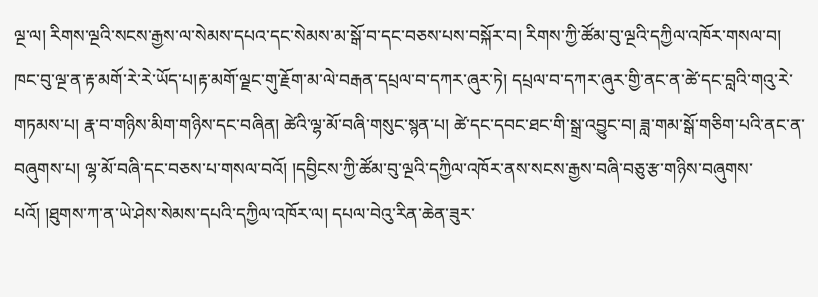ལྔ་ལ། རིགས་ལྔའི་སངས་རྒྱས་ལ་སེམས་དཔའ་དང་སེམས་མ་སྒོ་བ་དང་བཅས་པས་བསྐོར་བ། རིགས་ཀྱི་ཚོམ་བུ་ལྔའི་དཀྱིལ་འཁོར་གསལ་བ། ཁང་བུ་ལྔ་ན་རྟ་མགོ་རེ་རེ་ཡོད་པ།རྟ་མགོ་ལྗང་གུ་རྗོག་མ་ལེ་བརྒན་དཔྲལ་བ་དཀར་ཞུར་ཏེ། དཔྲལ་བ་དཀར་ཞུར་གྱི་ནང་ན་ཚེ་དང་བླའི་གའུ་རེ་གཏམས་པ། རྣ་བ་གཉིས་མིག་གཉིས་དང་བཞིན། ཚེའི་ལྷ་མོ་བཞི་གསུང་སྙན་པ། ཚེ་དང་དབང་ཐང་གི་སྒྲ་འབྱུང་བ། ཟླ་གམ་སྒོ་གཅིག་པའི་ནང་ན་བཞུགས་པ། ལྷ་མོ་བཞི་དང་བཅས་པ་གསལ་བའོ། །དབྱིངས་ཀྱི་ཚོམ་བུ་ལྔའི་དཀྱིལ་འཁོར་ནས་སངས་རྒྱས་བཞི་བཅུ་རྩ་གཉིས་བཞུགས་པའོ། །ཐུགས་ཀ་ན་ཡེ་ཤེས་སེམས་དཔའི་དཀྱིལ་འཁོར་ལ། དཔལ་བེའུ་རིན་ཆེན་ཟུར་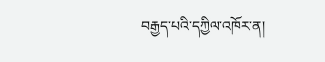བརྒྱད་པའི་དཀྱིལ་འཁོར་ན།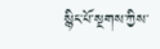སྙིང་པོ་སྔགས་ཀྱིས་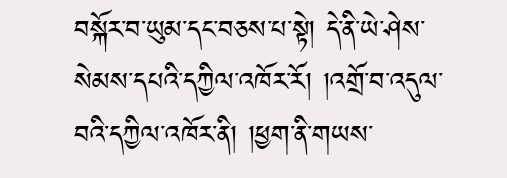བསྐོར་བ་ཡུམ་དང་བཅས་པ་སྟེ། དེ་ནི་ཡེ་ཤེས་སེམས་དཔའི་དཀྱིལ་འཁོར་རོ། །འགྲོ་བ་འདུལ་བའི་དཀྱིལ་འཁོར་ནི། །ཕྱག་ནི་གཡས་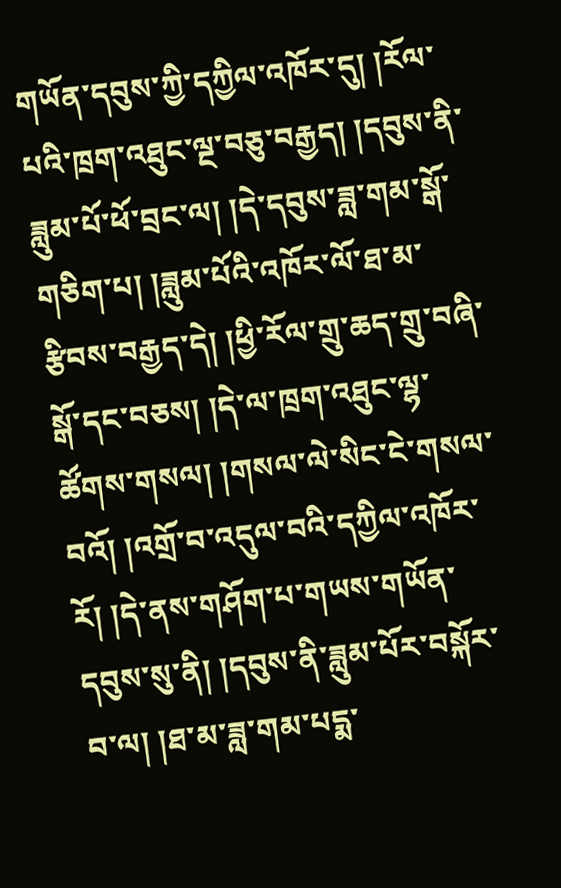གཡོན་དབུས་ཀྱི་དཀྱིལ་འཁོར་དུ། །རོལ་པའི་ཁྲག་འཐུང་ལྔ་བཅུ་བརྒྱད། །དབུས་ནི་ཟླུམ་པོ་ཕོ་བྲང་ལ། །དེ་དབུས་ཟླ་གམ་སྒོ་གཅིག་པ། །ཟླུམ་པོའི་འཁོར་ལོ་ཐ་མ་རྩིབས་བརྒྱད་དེ། །ཕྱི་རོལ་གྲུ་ཆད་གྲུ་བཞི་སྒོ་དང་བཅས། །དེ་ལ་ཁྲག་འཐུང་ལྷ་ཚོགས་གསལ། །གསལ་ལེ་སིང་ངེ་གསལ་བའོ། །འགྲོ་བ་འདུལ་བའི་དཀྱིལ་འཁོར་རོ། །དེ་ནས་གཤོག་པ་གཡས་གཡོན་དབུས་སུ་ནི། །དབུས་ནི་ཟླུམ་པོར་བསྐོར་བ་ལ། །ཐ་མ་ཟླ་གམ་པདྨ་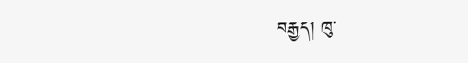བརྒྱད། ཁུ་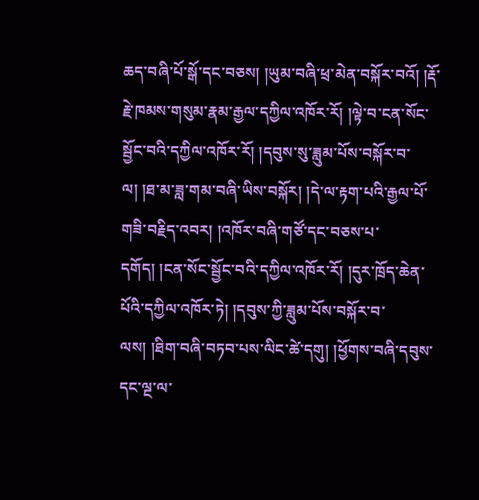ཆད་བཞི་པོ་སྒོ་དང་བཅས། །ཡུམ་བཞི་ཕྲ་མེན་བསྐོར་བའོ། །རྡོ་རྗེ་ཁམས་གསུམ་རྣམ་རྒྱལ་དཀྱིལ་འཁོར་རོ། །ལྟེ་བ་ངན་སོང་སྦྱོང་བའི་དཀྱིལ་འཁོར་རོ། །དབུས་སུ་ཟླུམ་པོས་བསྐོར་བ་ལ། །ཐ་མ་ཟླ་གམ་བཞི་ཡིས་བསྐོར། །དེ་ལ་རྟག་པའི་རྒྱལ་པོ་གཟི་བརྗིད་འབར། །འཁོར་བཞི་གཙོ་དང་བཅས་པ་དགོད། །ངན་སོང་སྦྱོང་བའི་དཀྱིལ་འཁོར་རོ། །དུར་ཁྲོད་ཆེན་པོའི་དཀྱིལ་འཁོར་ཏེ། །དབུས་ཀྱི་ཟླུམ་པོས་བསྐོར་བ་ལས། །ཐིག་བཞི་བཏབ་པས་ལིང་ཚེ་དགུ། །ཕྱོགས་བཞི་དབུས་དང་ལྔ་ལ་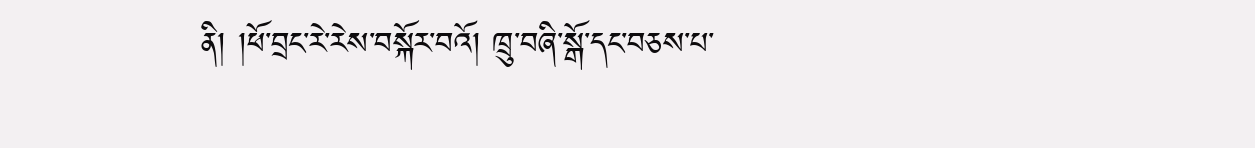ནི། །ཕོ་བྲང་རེ་རེས་བསྐོར་བའོ། ཁྲུ་བཞི་སྒོ་དང་བཅས་པ་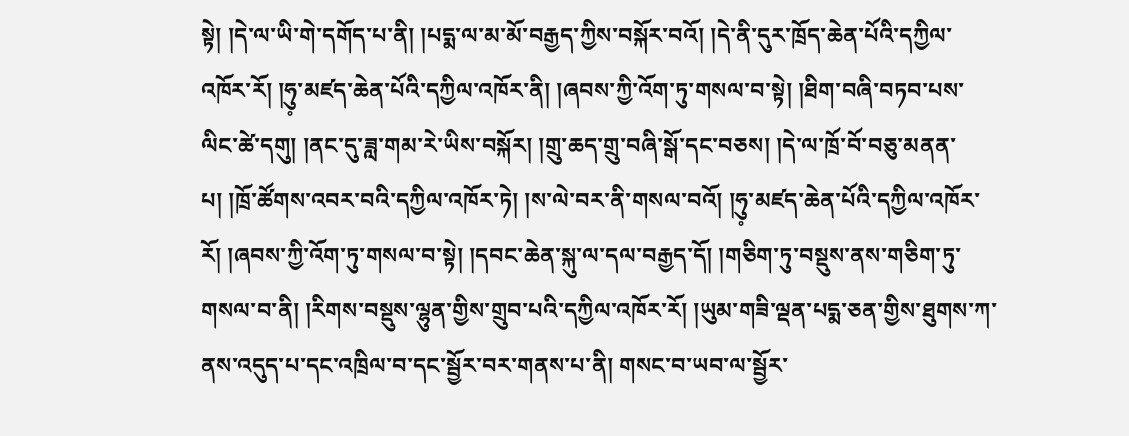སྟེ། །དེ་ལ་ཡི་གེ་དགོད་པ་ནི། །པདྨ་ལ་མ་མོ་བརྒྱད་ཀྱིས་བསྐོར་བའོ། །དེ་ནི་དུར་ཁྲོད་ཆེན་པོའི་དཀྱིལ་འཁོར་རོ། །ཧུ༷་མཛད་ཆེན་པོའི་དཀྱིལ་འཁོར་ནི། །ཞབས་ཀྱི་འོག་ཏུ་གསལ་བ་སྟེ། །ཐིག་བཞི་བཏབ་པས་ལིང་ཚེ་དགུ། །ནང་དུ་ཟླ་གམ་རེ་ཡིས་བསྐོར། །གྲུ་ཆད་གྲུ་བཞི་སྒོ་དང་བཅས། །དེ་ལ་ཁྲོ་བོ་བཅུ་མནན་པ། །ཁྲོ་ཚོགས་འབར་བའི་དཀྱིལ་འཁོར་ཏེ། །ས་ལེ་བར་ནི་གསལ་བའོ། །ཧུ༷་མཛད་ཆེན་པོའི་དཀྱིལ་འཁོར་རོ། །ཞབས་ཀྱི་འོག་ཏུ་གསལ་བ་སྟེ། །དབང་ཆེན་སྐུ་ལ་དལ་བརྒྱད་དོ། །གཅིག་ཏུ་བསྡུས་ནས་གཅིག་ཏུ་གསལ་བ་ནི། །རིགས་བསྡུས་ལྷུན་གྱིས་གྲུབ་པའི་དཀྱིལ་འཁོར་རོ། །ཡུམ་གཟི་ལྡན་པདྨ་ཅན་གྱིས་ཐུགས་ཀ་ནས་འདུད་པ་དང་འཁྲིལ་བ་དང་སྦྱོར་བར་གནས་པ་ནི། གསང་བ་ཡབ་ལ་སྦྱོར་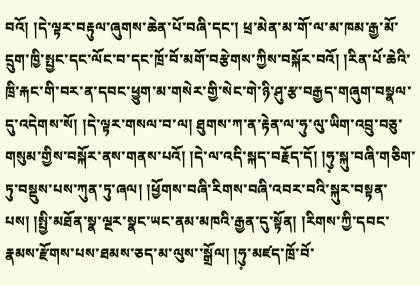བའོ། །དེ་ལྟར་བརྟུལ་ཞུགས་ཆེན་པོ་བཞི་དང་། ཕྲ་མེན་མ་གོ་ལ་མ་ཁམ་རྒྱ་མོ་དྲུག་ཁྱི་སྤྱང་དང་ལོང་བ་དང་ཁྲོ་བོ་མགོ་བརྩེགས་ཀྱིས་བསྐོར་བའོ། །རིན་པོ་ཆེའི་ཁྲི་རྐང་གི་བར་ན་དབང་ཕྱུག་མ་གསེར་གྱི་སེང་གེ་ཉི་ཤུ་རྩ་བརྒྱད་གཞུག་བསྣལ་དུ་འདེགས་སོ། །དེ་ལྟར་གསལ་བ་ལ། ཐུགས་ཀ་ན་རྟེན་ལ་ཧུ་ལུ་ཡིག་འབྲུ་བཅུ་གསུམ་གྱིས་བསྐོར་ནས་གནས་པའོ། །དེ་ལ་འདི་སྐད་བརྗོད་དོ། །ཧུ༷་སྐུ་བཞི་གཅིག་ཏུ་བསྡུས་པས་ཀུན་ཏུ་ཞལ། །ཕྱོགས་བཞི་རིགས་བཞི་འབར་བའི་སྐུར་བསྟན་པས། །སྤྱི་མཐོན་སྣ་ལྔར་སྣང་ཡང་ནམ་མཁའི་རྒྱན་དུ་སྟོན། །རིགས་ཀྱི་དབང་རྣམས་རྫོགས་པས་ཐམས་ཅད་མ་ལུས་་སྒྲོལ། །ཧུ༷་མཛད་ཁྲོ་བོ་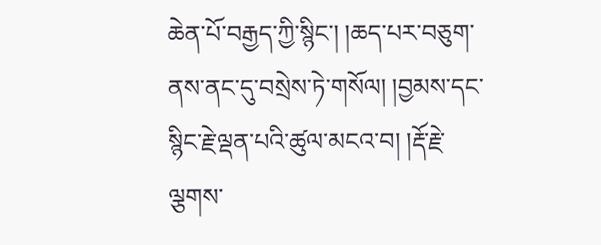ཆེན་པོ་བརྒྱད་ཀྱི་སྙིང་། །ཆད་པར་བཅུག་ནས་ནང་དུ་བསྲེས་ཏེ་གསོལ། །བྱམས་དང་སྙིང་རྗེ་ལྡན་པའི་ཚུལ་མངའ་བ། །རྡོ་རྗེ་ལྕགས་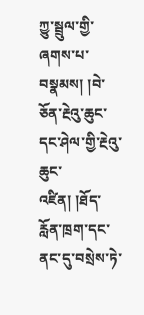ཀྱུ་སྦྲུལ་གྱི་ཞགས་པ་བསྣམས། །བེ་ཅོན་རྔེའུ་ཆུང་དང་ཤེལ་གྱི་རྔེའུ་ཆུང་འཛིན། །ཐོད་རློན་ཁྲག་དང་ནང་དུ་བསྲེས་ཏེ་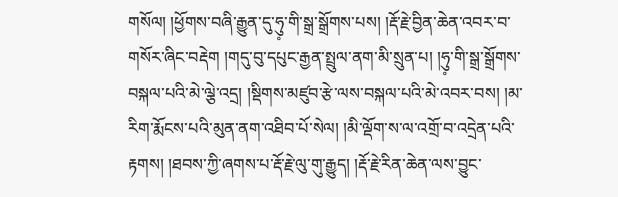གསོལ། །ཕྱོགས་བཞི་རྒྱུན་དུ་ཧུ༷་གི་སྒྲ་སྒྲོགས་པས། །རྡོ་རྗེ་བྱིན་ཆེན་འབར་བ་གསོར་ཞིང་བརྡེག །གདུ་བུ་དཔུང་རྒྱན་སྤྲུལ་ནག་མི་སྲུན་པ། །ཧུ༷་གི་སྒྲ་སྒྲོགས་བསྐལ་པའི་མེ་ལྕེ་འདྲ། །སྡིགས་མཛུབ་རྩེ་ལས་བསྐལ་པའི་མེ་འབར་བས། །མ་རིག་རྨོངས་པའི་མུན་ནག་འཐིབ་པོ་སེལ། །མི་ལྡོག་ས་ལ་འགྲོ་བ་འདྲེན་པའི་རྟགས། །ཐབས་ཀྱི་ཞགས་པ་རྡོ་རྗེ་ལུ་གུ་རྒྱུད། །རྡོ་རྗེ་རིན་ཆེན་ལས་བྱུང་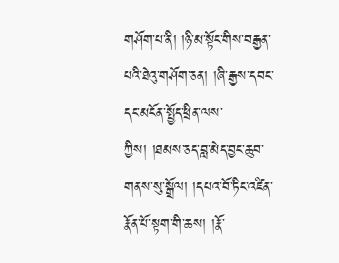གཤོག་པ་ནི། །ཉི་མ་སྟོང་གིས་བརྒྱན་པའི་ཐེའུ་གཤོག་ཅན། །ཞི་རྒྱས་དབང་དང་མངོན་སྤྱོད་ཕྲིན་ལས་ཀྱིས། །ཐམས་ཅད་བླ་མེད་བྱང་ཆུབ་གནས་སུ་སྒྲོལ། །དཔའ་བོ་ཏིང་འཛིན་རྣོན་པོ་སྟག་གི་ཆས། །རྣོ་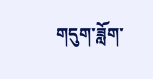གདུག་ཟློག་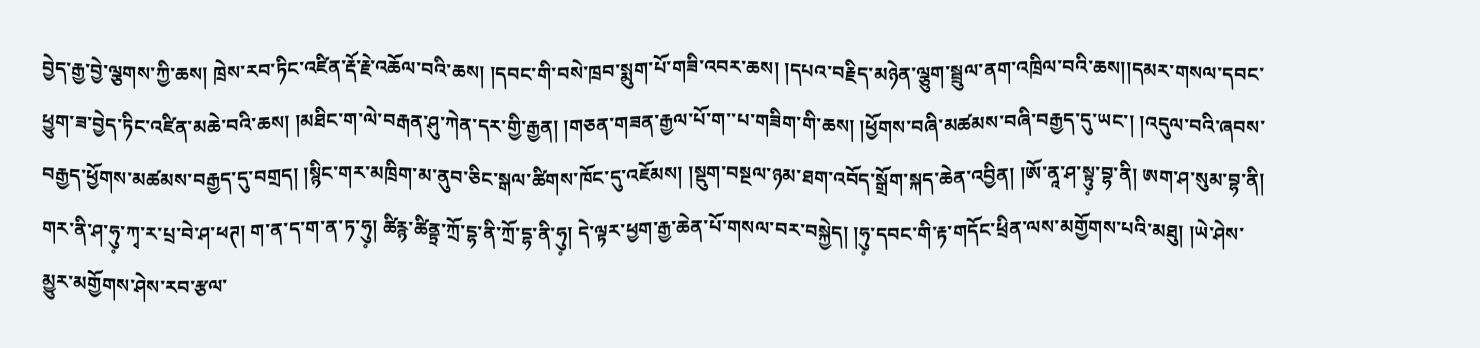བྱེད་རྒྱ་བྱེ་ལྕགས་ཀྱི་ཆས། ཁྲེས་རབ་ཏིང་འཛིན་རྡོ་རྗེ་འཆོལ་བའི་ཆས། །དབང་གི་བསེ་ཁྲབ་སྨུག་པོ་གཟི་འབར་ཆས། །དཔའ་བརྗིད་མཉེན་ལྕུག་སྦྲུལ་ནག་འཁྲིལ་བའི་ཆས།།དམར་གསལ་དབང་ཕྱུག་ཟ་བྱེད་ཏིང་འཛིན་མཆེ་བའི་ཆས། །མཐིང་ག་ལེ་བརྒན་ཤུ་ཀེན་དར་གྱི་རྒྱན། །གཅན་གཟན་རྒྱལ་པོ་ག་་པ་གཟིག་གི་ཆས། །ཕྱོགས་བཞི་མཚམས་བཞི་བརྒྱད་དུ་ཡང་། །འདུལ་བའི་ཞབས་བརྒྱད་ཕྱོགས་མཚམས་བརྒྱད་དུ་བགྲད། །སྙིང་གར་མཁྲིག་མ་ནུབ་ཅིང་སྒལ་ཚིགས་ཁོང་དུ་འཇོམས། །སྡུག་བསྔལ་ཉམ་ཐག་འབོད་སྒྲོག་སྐད་ཆེན་འབྱིན། །ཨོ་ནཱ་ཤ་སྟུ༷་བྷ་ནི། ཨག་ཤ་སུམ་བྷ་ནི། གར་ནི་ཤ་ཧུ༷་ཀྭ་ར་པྲ་བེ་ཤ་ཕཊ། ག་ན་ད་ག་ན་ཏ་ཧུ༷། ཚིརྙ་ཚིནྟྲ་ཀྲོ་དྷ་ནི་ཀྲོ་དྷ་ནི་ཧུ༷། དེ་ལྟར་ཕྱག་རྒྱ་ཆེན་པོ་གསལ་བར་བསྐྱེད། །ཧུ༷་དབང་གི་རྟ་གདོང་ཕྲིན་ལས་མགྱོགས་པའི་མཐུ། །ཡེ་ཤེས་མྱུར་མགྱོགས་ཤེས་རབ་རྩལ་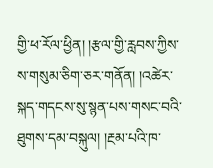གྱི་ཕ་རོལ་ཕྱིན། །རྩལ་གྱི་རླབས་ཀྱིས་ས་གསུམ་ཅིག་ཅར་གནོན། །འཚེར་སྐད་གདངས་སུ་སྙན་པས་གསང་བའི་ཐུགས་དམ་བསྐུལ། །རྔམ་པའི་ཁ་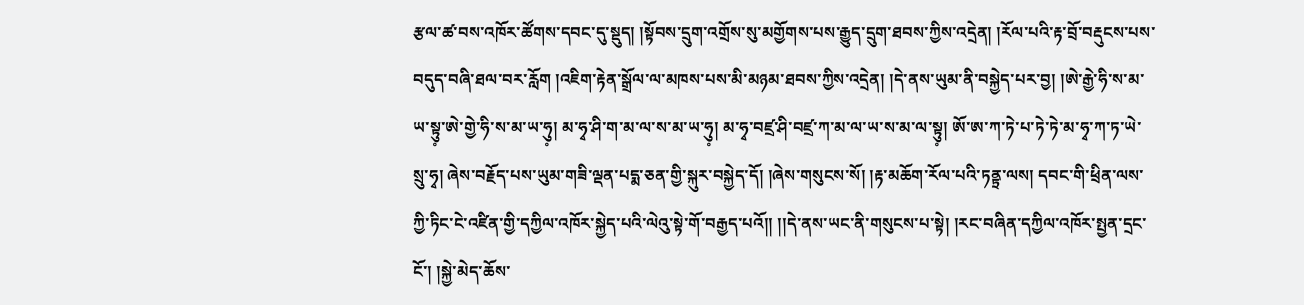རྩལ་ཚ་བས་འཁོར་ཚོགས་དབང་དུ་སྡུད། །སྟོབས་དྲུག་འགྲོས་སུ་མགྱོགས་པས་རྒྱུད་དྲུག་ཐབས་ཀྱིས་འདྲེན། །རོལ་པའི་རྟ་བྲོ་བརྡུངས་པས་བདུད་བཞི་ཐལ་བར་རློག །འཇིག་རྟེན་སྒྲོལ་ལ་མཁས་པས་མི་མཉམ་ཐབས་ཀྱིས་འདྲེན། །དེ་ནས་ཡུམ་ནི་བསྐྱེད་པར་བྱ། །ཨེ་རྒྱེ་ཧི་ས་མ་ཡ་སྟུ༷་ཨེ་གྱེ་ཧི་ས་མ་ཡ་ཧུ༷། མ་ཧྭ་ཤི་ག་མ་ལ་ས་མ་ཡ་ཧུ༷། མ་ཧྭ་བཛྲ་ཤི་བཛྲ་ཀ་མ་ལ་ཡ་ས་མ་ལ་སྟུ༷། ཨོ་ཨ་ཀ་ཏེ་པ་ཏེ་ཏེ་མ་ཧྭ་ཀ་ཏ་ཡེ་སྲུ་ཧྭ། ཞེས་བརྗོད་པས་ཡུམ་གཟི་ལྡན་པདྨ་ཅན་གྱི་སྐུར་བསྐྱེད་དོ། །ཞེས་གསུངས་སོ། །རྟ་མཆོག་རོལ་པའི་ཏནྟྲ་ལས། དབང་གི་ཕྲིན་ལས་ཀྱི་ཏིང་ངེ་འཛིན་གྱི་དཀྱིལ་འཁོར་སྐྱེད་པའི་ལེའུ་སྟེ་གོ་བརྒྱད་པའོ།། །།དེ་ནས་ཡང་ནི་གསུངས་པ་སྟེ། །རང་བཞིན་དཀྱིལ་འཁོར་སྤྱན་དྲང་ངོ་། །སྐྱེ་མེད་ཆོས་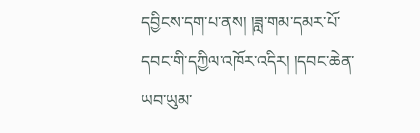དབྱིངས་དག་པ་ནས། །ཟླ་གམ་དམར་པོ་དབང་གི་དཀྱིལ་འཁོར་འདིར། །དབང་ཆེན་ཡབ་ཡུམ་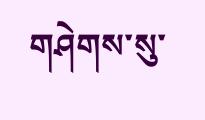གཤེགས་སུ་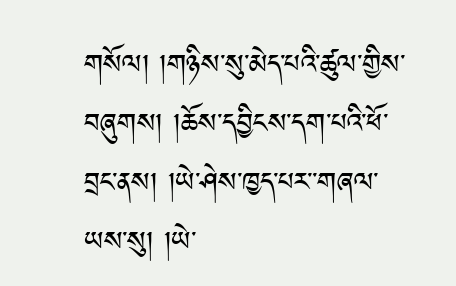གསོལ། །གཉིས་སུ་མེད་པའི་ཚུལ་གྱིས་བཞུགས། །ཆོས་དབྱིངས་དག་པའི་ཕོ་བྲང་ནས། །ཡེ་ཤེས་ཁྱད་པར་་གཞལ་ཡས་སུ། །ཡེ་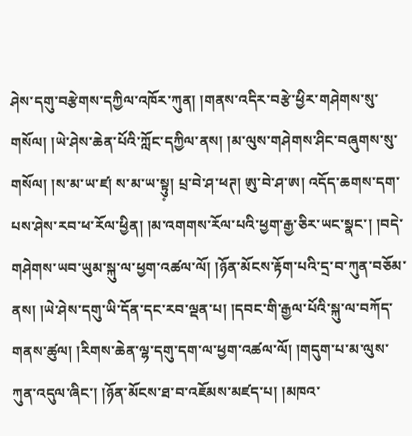ཤེས་དགུ་བརྩེགས་དཀྱིལ་འཁོར་ཀུན། །གནས་འདིར་བརྩེ་ཕྱིར་གཤེགས་སུ་གསོལ། །ཡེ་ཤེས་ཆེན་པོའི་ཀློང་དཀྱིལ་ནས། །མ་ལུས་གཤེགས་ཤིང་བཞུགས་སུ་གསོལ། །ས་མ་ཡ་ཛ། ས་མ་ཡ་སྟུ༷། པྲ་བེ་ཤ་ཕཊ། ཨུ་བེ་ཤ་ཨ། འདོད་ཆགས་དག་པས་ཤེས་རབ་ཕ་རོལ་ཕྱིན། །མ་འགགས་རོལ་པའི་ཕྱག་རྒྱ་ཅིར་ཡང་སྣང་། །བདེ་གཤེགས་ཡབ་ཡུམ་སྐུ་ལ་ཕྱག་འཚལ་ལོ། །ཉོན་མོངས་རྟོག་པའི་དྲ་བ་ཀུན་བཅོམ་ནས། །ཡེ་ཤེས་དགུ་ཡི་དོན་དང་རབ་ལྡན་པ། །དབང་གི་རྒྱལ་པོའི་སྐུ་ལ་བཀོད་གནས་ཚུལ། །རིགས་ཆེན་ལྷ་དགུ་དག་ལ་ཕྱག་འཚལ་ལོ། །གདུག་པ་མ་ལུས་ཀུན་འདུལ་ཞིང་། །ཉོན་མོངས་ཐ་བ་འཇོམས་མཛད་པ། །མཁའ་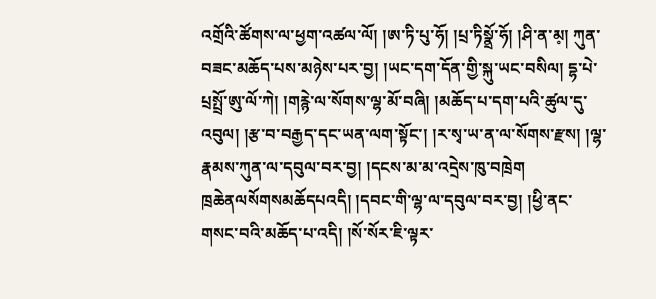འགྲོའི་ཚོགས་ལ་ཕྱག་འཚལ་ལོ། །ཨ་ཏི་པུ་ཧོ། །པྲ་ཏིསྣྲོ་ཧོ། །ཤི་ན་མ༷། ཀུན་བཟང་མཆོད་པས་མཉེས་པར་བྱ། །ཡང་དག་དོན་གྱི་སྐུ་ཡང་བསིལ། དྷ་པེ་པྲསྤྲོ་ཨུ་ལོ་ཀེ། །གརྙེ་ལ་སོགས་ལྷ་མོ་བཞི། །མཆོད་པ་དག་པའི་ཚུལ་དུ་འབུལ། །རྩ་བ་བརྒྱད་དང་ཡན་ལག་སྟོང་། །ར་སྭ་ཡ་ན་ལ་སོགས་རྫས། །ལྷ་རྣམས་ཀུན་ལ་དབུལ་བར་བྱ། །དངས་མ་མ་འདྲེས་ཁུ་བཁྲེག ཁྲཆེནལསོགསམཆོདཔའདི། །དབང་གི་ལྷ་ལ་དབུལ་བར་བྱ། །ཕྱི་ནང་གསང་བའི་མཆོད་པ་འདི། །སོ་སོར་ཇི་ལྟར་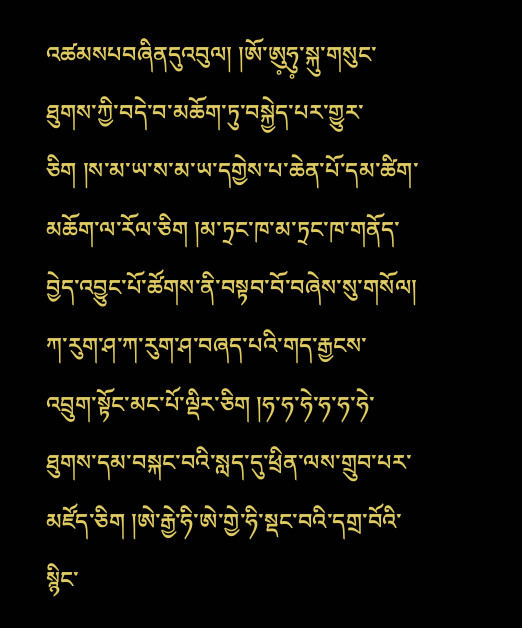འཚམསཔབཞིནདུའབུལ། །ཨོ་ཨུ༷ཧུ༷་སྐུ་གསུང་ཐུགས་ཀྱི་བདེ་བ་མཆོག་ཏུ་བསྐྱེད་པར་གྱུར་ཅིག །ས་མ་ཡ་ས་མ་ཡ་དགྱེས་པ་ཆེན་པོ་དམ་ཚིག་མཆོག་ལ་རོལ་ཅིག །མ་ཏྲང་ཁ་མ་ཏྲང་ཁ་གནོད་བྱེད་འབྱུང་པོ་ཚོགས་ནི་བསྟབ་བོ་བཞེས་སུ་གསོལ། ཀ་རུག་ཤ་ཀ་རུག་ཤ་བཞད་པའི་གད་རྒྱངས་འབྲུག་སྟོང་མང་པོ་ལྡིར་ཅིག །ཧ་ཧ་ཧེ་ཧ་ཧ་ཧེ་ཐུགས་དམ་བསྐང་བའི་སླད་དུ་ཕྲིན་ལས་གྲུབ་པར་མཛོད་ཅིག །ཨེ་རྒྱེ་ཧི་ཨེ་གྱེ་ཧི་སྡང་བའི་དགྲ་བོའི་སྙིང་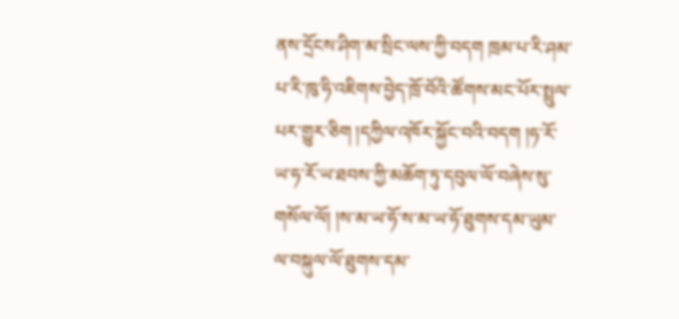ནས་དྲོངས་ཤིག་མ་སྲིང་ལས་ཀྱི་བདག ཁྲམ་པ་རི་ཤམ་པ་རི་ཁུ་ཧི་འཇིགས་བྱེད་ཁྲོ་བོའི་ཚོགས་མང་པོར་སྤྲུལ་པར་གྱུར་ཅིག །དཀྱིལ་འཁོར་སྐྱོང་བའི་བདག །ཧ་རོ་ཡ་ཧ་རོ་ཡ་ཐབས་ཀྱི་མཆོག་ཏུ་དབུལ་ལོ་བཞེས་སུ་གསོལ་ལོ། །ས་མ་ཡ་ཧོ་ས་མ་ཡ་ཧོ་ཐུགས་དམ་ཡུམ་ལ་བསྐུལ་ལོ་ཐུགས་དམ་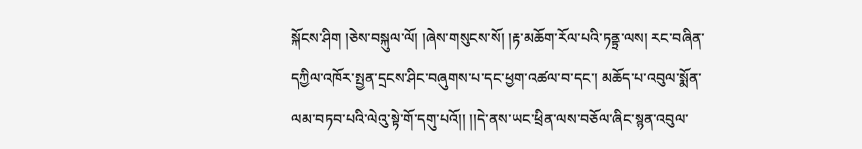སྐོངས་ཤིག །ཅེས་བསྐུལ་ལོ། །ཞེས་གསུངས་སོ། །རྟ་མཆོག་རོལ་པའི་ཏནྟྲ་ལས། རང་བཞིན་དཀྱིལ་འཁོར་སྤྱན་དྲངས་ཤིང་བཞུགས་པ་དང་ཕྱག་འཚལ་བ་དང་། མཆོད་པ་འབུལ་སྨོན་ལམ་བཏབ་པའི་ལེའུ་སྟེ་གོ་དགུ་པའོ།། །།དེ་ནས་ཡང་ཕྲིན་ལས་བཅོལ་ཞིང་སྙན་འབུལ་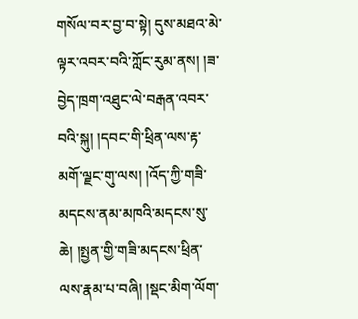གསོལ་བར་བྱ་བ་སྟེ། དུས་མཐའ་མེ་ལྟར་འབར་བའི་ཀློང་རུམ་ནས། །ཟ་བྱེད་ཁྲག་འཐུང་ལེ་བརྒན་འབར་བའི་སྐུ། །དབང་གི་ཕྲིན་ལས་རྟ་མགོ་ལྗང་གུ་ལས། །འོད་ཀྱི་གཟི་མདངས་ནམ་མཁའི་མདངས་སུ་ཆེ། །སྤྱན་གྱི་གཟི་མདངས་ཕྲིན་ལས་རྣམ་པ་བཞི། །སྡང་མིག་ལོག་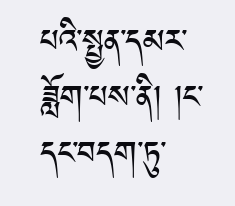པའི་སྤྱན་དམར་ཟློག་པས་ནི། །ང་དང་བདག་ཏུ་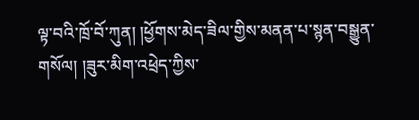ལྟ་བའི་ཁྲོ་བོ་ཀུན། །ཕྱོགས་མེད་ཟིལ་གྱིས་མནན་པ་སྙན་བསྒྱུན་གསོལ། །ཟུར་མིག་འཕྲེད་ཀྱིས་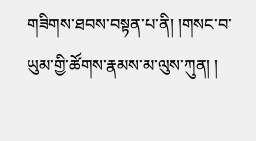གཟིགས་ཐབས་བསྟན་པ་ནི། །གསང་བ་ཡུམ་གྱི་ཚོགས་རྣམས་མ་ལུས་ཀུན། །